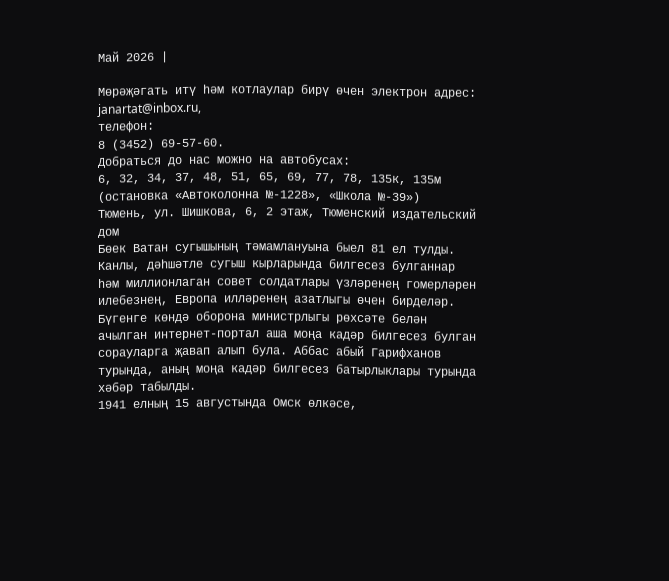Май 2026 |

Мөрәҗәгать итү һәм котлаулар бирү өчен электрон адрес:
janartat@inbox.ru,
телефон:
8 (3452) 69-57-60.
Добраться до нас можно на автобусах:
6, 32, 34, 37, 48, 51, 65, 69, 77, 78, 135к, 135м
(остановка «Автоколонна №-1228», «Школа №-39»)
Тюмень, ул. Шишкова, 6, 2 этаж, Тюменский издательский дом
Бөек Ватан сугышының тәмамлануына быел 81 ел тулды. Канлы, дәһшәтле сугыш кырларында билгесез булганнар һәм миллионлаган совет солдатлары үзләренең гомерләрен илебезнең, Европа илләренең азатлыгы өчен бирделәр.
Бүгенге көндә оборона министрлыгы рөхсәте белән ачылган интернет-портал аша моңа кадәр билгесез булган сорауларга җавап алып була. Аббас абый Гарифханов турында, аның моңа кадәр билгесез батырлыклары турында хәбәр табылды.
1941 елның 15 августында Омск өлкәсе,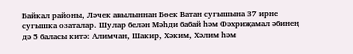Байкал районы, Ләчек авылыннан Бөек Ватан сугышына 37 ирне сугышка озаталар. Шулар белән Мәһди бабай һәм Фәхриҗамал әбинең дә 5 баласы китә: Алимчан, Шакир, Хәким, Хәлим һәм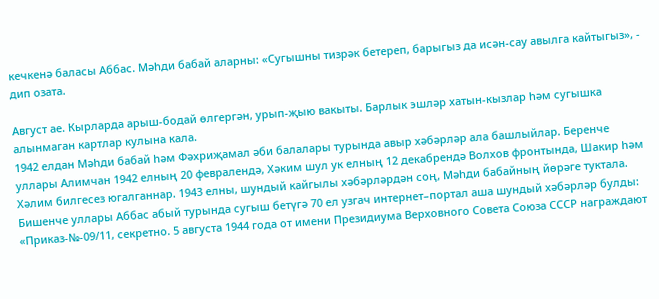кечкенә баласы Аббас. Мәһди бабай аларны: «Сугышны тизрәк бетереп, барыгыз да исән-сау авылга кайтыгыз», - дип озата.

Август ае. Кырларда арыш-бодай өлгергән, урып-җыю вакыты. Барлык эшләр хатын-кызлар һәм сугышка алынмаган картлар кулына кала.
1942 елдан Мәһди бабай һәм Фәхриҗамал әби балалары турында авыр хәбәрләр ала башлыйлар. Беренче уллары Алимчан 1942 елның 20 февралендә, Хәким шул ук елның 12 декабрендә Волхов фронтында, Шакир һәм Хәлим билгесез югалганнар. 1943 елны, шундый кайгылы хәбәрләрдән соң, Мәһди бабайның йөрәге туктала.
Бишенче уллары Аббас абый турында сугыш бетүгә 70 ел узгач интернет–портал аша шундый хәбәрләр булды:
«Приказ-№-09/11, секретно. 5 августа 1944 года от имени Президиума Верховного Совета Союза СССР награждают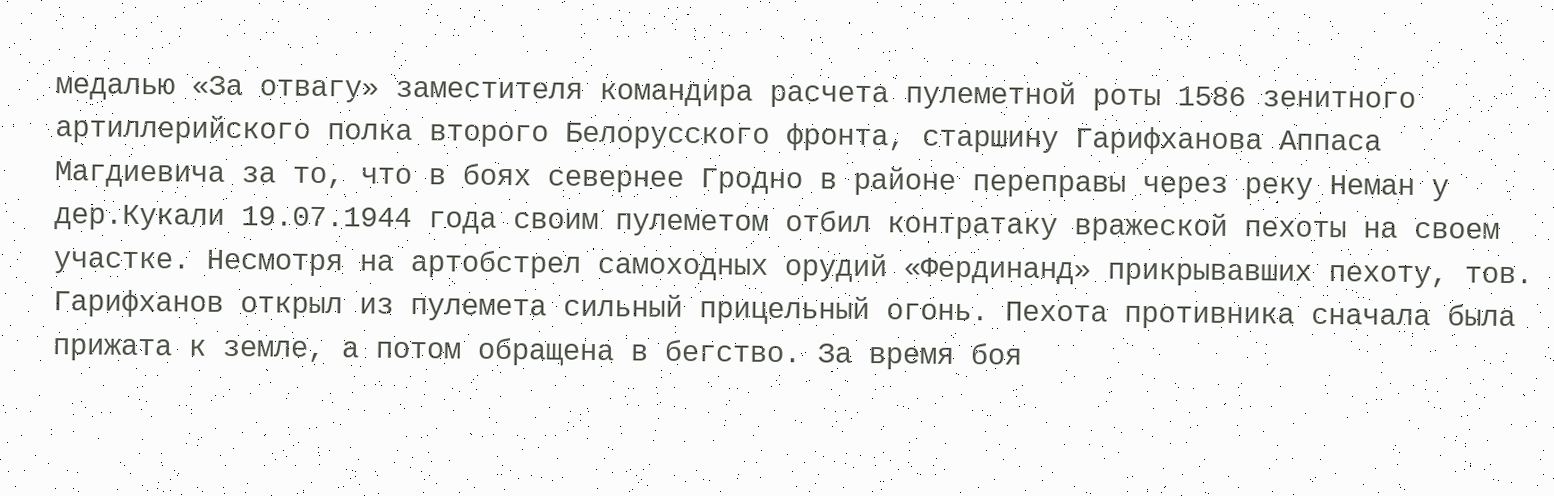медалью «За отвагу» заместителя командира расчета пулеметной роты 1586 зенитного артиллерийского полка второго Белорусского фронта, старшину Гарифханова Аппаса Магдиевича за то, что в боях севернее Гродно в районе переправы через реку Неман у дер.Кукали 19.07.1944 года своим пулеметом отбил контратаку вражеской пехоты на своем участке. Несмотря на артобстрел самоходных орудий «Фердинанд» прикрывавших пехоту, тов. Гарифханов открыл из пулемета сильный прицельный огонь. Пехота противника сначала была прижата к земле, а потом обращена в бегство. За время боя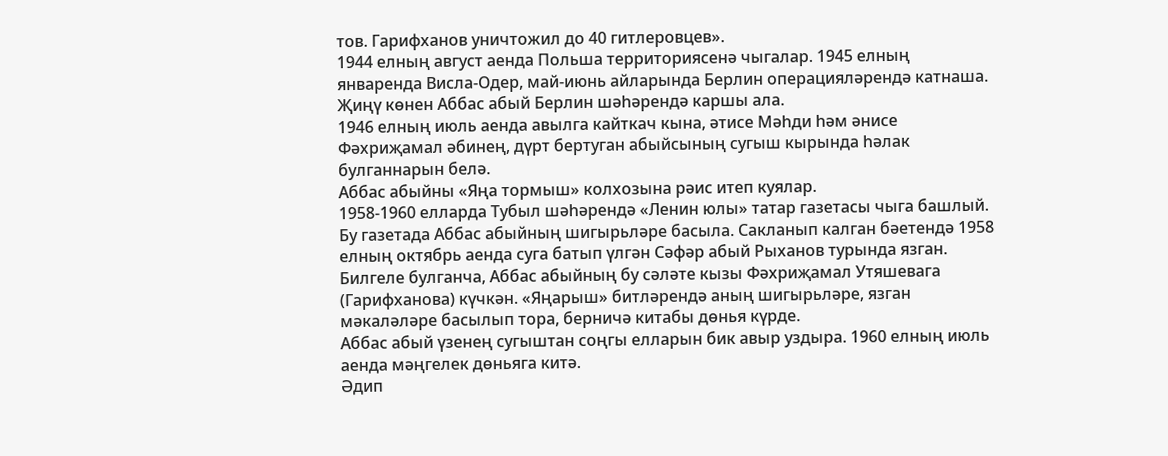тов. Гарифханов уничтожил до 40 гитлеровцев».
1944 елның август аенда Польша территориясенә чыгалар. 1945 елның январенда Висла-Одер, май-июнь айларында Берлин операцияләрендә катнаша. Җиңү көнен Аббас абый Берлин шәһәрендә каршы ала.
1946 елның июль аенда авылга кайткач кына, әтисе Мәһди һәм әнисе Фәхриҗамал әбинең, дүрт бертуган абыйсының сугыш кырында һәлак булганнарын белә.
Аббас абыйны «Яңа тормыш» колхозына рәис итеп куялар.
1958-1960 елларда Тубыл шәһәрендә «Ленин юлы» татар газетасы чыга башлый. Бу газетада Аббас абыйның шигырьләре басыла. Сакланып калган бәетендә 1958 елның октябрь аенда суга батып үлгән Сәфәр абый Рыханов турында язган.
Билгеле булганча, Аббас абыйның бу сәләте кызы Фәхриҗамал Утяшевага (Гарифханова) күчкән. «Яңарыш» битләрендә аның шигырьләре, язган мәкаләләре басылып тора, берничә китабы дөнья күрде.
Аббас абый үзенең сугыштан соңгы елларын бик авыр уздыра. 1960 елның июль аенда мәңгелек дөньяга китә.
Әдип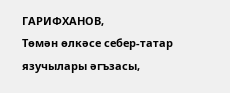ГАРИФХАНОВ,
Төмән өлкәсе себер-татар язучылары әгъзасы,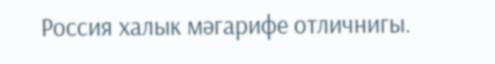Россия халык мәгарифе отличнигы.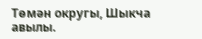Төмән округы, Шыкча авылы.